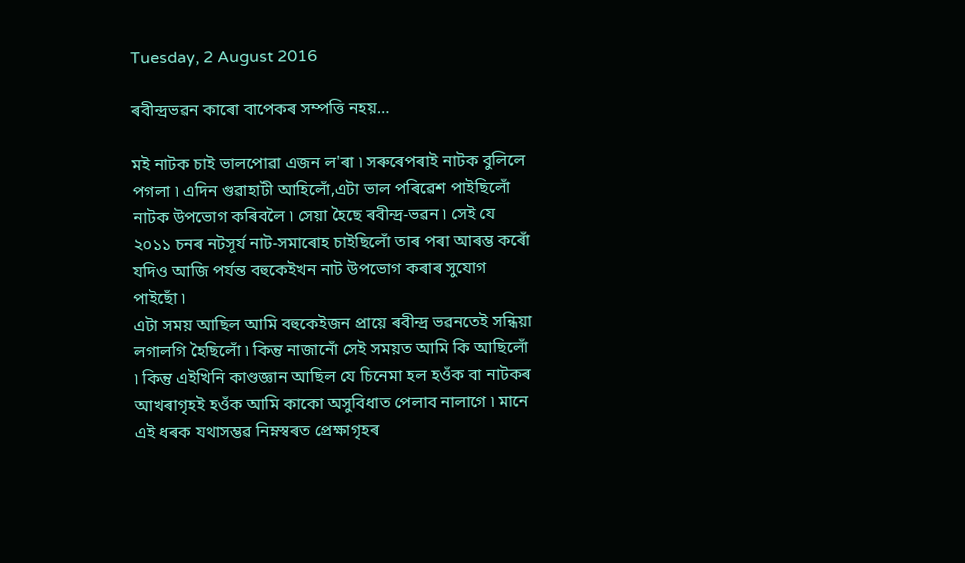Tuesday, 2 August 2016

ৰবীন্দ্ৰভৱন কাৰো বাপেকৰ সম্পত্তি নহয়…

মই নাটক চাই ভালপোৱা এজন ল'ৰা ৷ সৰুৰেপৰাই নাটক বুলিলে পগলা ৷ এদিন গুৱাহাটী আহিলোঁ,এটা ভাল পৰিৱেশ পাইছিলোঁ নাটক উপভোগ কৰিবলৈ ৷ সেয়া হৈছে ৰবীন্দ্ৰ-ভৱন ৷ সেই যে ২০১১ চনৰ নটসূৰ্য নাট-সমাৰোহ চাইছিলোঁ তাৰ পৰা আৰম্ভ কৰোঁ যদিও আজি পৰ্যন্ত বহুকেইখন নাট উপভোগ কৰাৰ সুযোগ পাইছোঁ ৷
এটা সময় আছিল আমি বহুকেইজন প্ৰায়ে ৰবীন্দ্ৰ ভৱনতেই সন্ধিয়া লগালগি হৈছিলোঁ ৷ কিন্তু নাজানোঁ সেই সময়ত আমি কি আছিলোঁ ৷ কিন্তু এইখিনি কাণ্ডজ্ঞান আছিল যে চিনেমা হল হওঁক বা নাটকৰ আখৰাগৃহই হওঁক আমি কাকো অসুবিধাত পেলাব নালাগে ৷ মানে এই ধৰক যথাসম্ভৱ নিম্নস্বৰত প্ৰেক্ষাগৃহৰ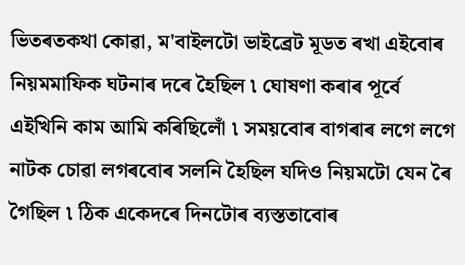ভিতৰতকথা কোৱা, ম'বাইলটো ভাইব্ৰেট মূডত ৰখা এইবোৰ নিয়মমাফিক ঘটনাৰ দৰে হৈছিল ৷ ঘোষণা কৰাৰ পূৰ্বে এইখিনি কাম আমি কৰিছিলোঁ ৷ সময়বোৰ বাগৰাৰ লগে লগে নাটক চোৱা লগৰবোৰ সলনি হৈছিল যদিও নিয়মটো যেন ৰৈ গৈছিল ৷ ঠিক একেদৰে দিনটোৰ ব্যস্ততাবোৰ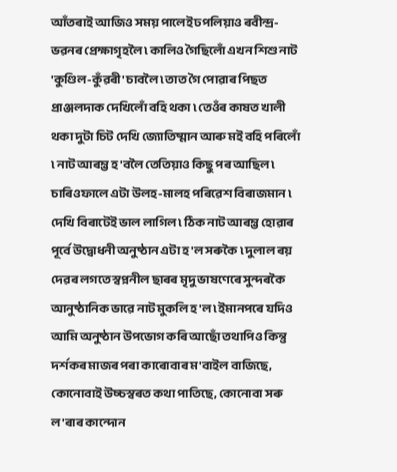আঁতৰাই আজিও সময় পালেই ঢপলিয়াও ৰবীন্দ্ৰ-ভৱনৰ প্ৰেক্ষাগৃহলৈ ৷ কালিও গৈছিলোঁ এখন শিশু নাট 'কুণ্ডিল-কুঁৱৰী' চাবলৈ ৷ তাত গৈ পোৱাৰ পিছত প্ৰাঞ্জলদাক দেখিলোঁ বহি থকা ৷ তেওঁৰ কাষত খালী থকা দুটা চিট দেখি জ্যোতিষ্মান আৰু মই বহি পৰিলোঁ ৷ নাট আৰম্ভ হ'বলৈ তেতিয়াও কিছু পৰ আছিল ৷  চাৰিওফালে এটা উলহ-মালহ পৰিৱেশ বিৰাজমান ৷ দেখি বিৰাটেই ভাল লাগিল ৷ ঠিক নাট আৰম্ভ হোৱাৰ পূৰ্বে উদ্বোধনী অনুষ্ঠান এটা হ'ল সৰুকৈ ৷ দুলাল ৰয় দেৱৰ লগতে স্বপ্ননীল ছাৰৰ মৃদু ভাষণেৰে সুন্দৰকৈ  আনুষ্ঠানিক ভাৱে নাট মুকলি হ'ল ৷ ইমানপৰে যদিও আমি অনুষ্ঠান উপভোগ কৰি আছোঁ তথাপিও কিন্তু দৰ্শকৰ মাজৰ পৰা কাৰোবাৰ ম'বাইল বাজিছে, কোনোবাই উচ্চস্বৰত কথা পাতিছে, কোনোবা সৰু ল'ৰাৰ কান্দোন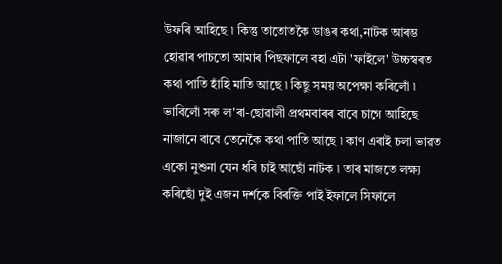উফৰি আহিছে ৷ কিন্তু তাতোতকৈ ডাঙৰ কথা,নাটক আৰম্ভ হোৱাৰ পাচতো আমাৰ পিছফালে বহা এটা 'ফাইলে' উচ্চস্বৰত কথা পাতি হাঁহি মাতি আছে ৷ কিছু সময় অপেক্ষা কৰিলোঁ ৷ ভাবিলোঁ সৰু ল'ৰা-ছোৱালী প্ৰথমবাৰৰ বাবে চাগে আহিছে নাজানে বাবে তেনেকৈ কথা পাতি আছে ৷ কাণ এৰাই চলা ভাৱত একো নুশুনা যেন ধৰি চাই আছোঁ নাটক ৷ তাৰ মাজতে লক্ষ্য কৰিছোঁ দুই এজন দৰ্শকে বিৰক্তি পাই ইফালে সিফালে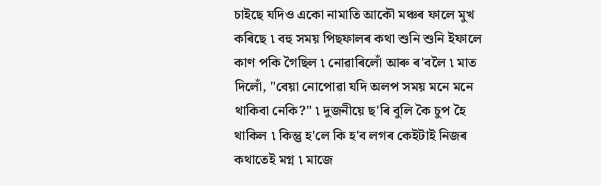চাইছে যদিও একো নামাতি আকৌ মঞ্চৰ ফালে মুখ কৰিছে ৷ বহু সময় পিছফালৰ কথা শুনি শুনি ইফালে কাণ পকি গৈছিল ৷ নোৱাৰিলোঁ আৰু ৰ'বলৈ ৷ মাত দিলোঁ, "বেয়া নোপোৱা যদি অলপ সময় মনে মনে থাকিবা নেকি?" ৷ দুজনীয়ে ছ'ৰি বুলি কৈ চুপ হৈ থাকিল ৷ কিন্তু হ'লে কি হ'ব লগৰ কেইটাই নিজৰ কথাতেই মগ্ন ৷ মাজে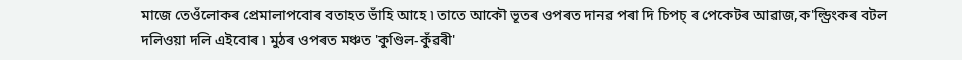মাজে তেওঁলোকৰ প্ৰেমালাপবোৰ বতাহত ভাঁহি আহে ৷ তাতে আকৌ ভূতৰ ওপৰত দানৱ পৰা দি চিপচ্ ৰ পেকেটৰ আৱাজ,ক'ল্ড্ৰিংকৰ বটল দলিওয়া দলি এইবোৰ ৷ মুঠৰ ওপৰত মঞ্চত 'কুণ্ডিল-কুঁৱৰী'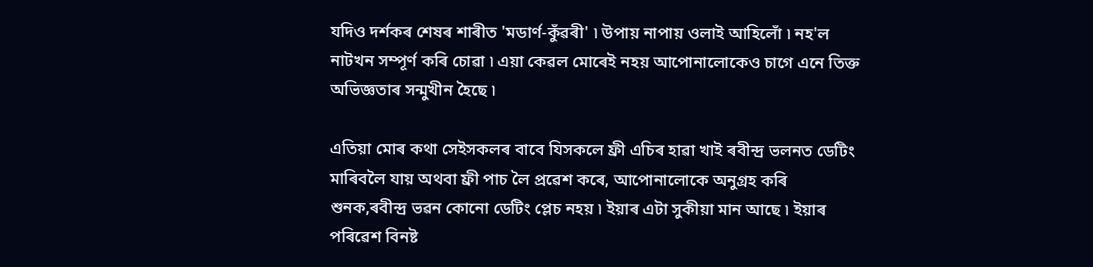যদিও দৰ্শকৰ শেষৰ শাৰীত 'মডাৰ্ণ-কুঁৱৰী' ৷ উপায় নাপায় ওলাই আহিলোঁ ৷ নহ'ল নাটখন সম্পূৰ্ণ কৰি চোৱা ৷ এয়া কেৱল মোৰেই নহয় আপোনালোকেও চাগে এনে তিক্ত অভিজ্ঞতাৰ সন্মুখীন হৈছে ৷

এতিয়া মোৰ কথা সেইসকলৰ বাবে যিসকলে ফ্ৰী এচিৰ হাৱা খাই ৰবীন্দ্ৰ ভলনত ডেটিং মাৰিবলৈ যায় অথবা ফ্ৰী পাচ লৈ প্ৰৱেশ কৰে, আপোনালোকে অনুগ্ৰহ কৰি শুনক,ৰবীন্দ্ৰ ভৱন কোনো ডেটিং প্লেচ নহয় ৷ ইয়াৰ এটা সুকীয়া মান আছে ৷ ইয়াৰ পৰিৱেশ বিনষ্ট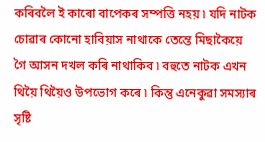কৰিবলৈ ই কাৰো বাপেকৰ সম্পত্তি নহয় ৷ যদি নাটক চোৱাৰ কোনো হাবিয়াস নাথাকে তেন্তে মিছাকৈয়ে গৈ আসন দখল কৰি নাথাকিব ৷ বহুতে নাটক এখন থিয়ৈ থিয়ৈও উপভোগ কৰে ৷ কিন্তু এনেকুৱা সমস্যাৰ সৃষ্টি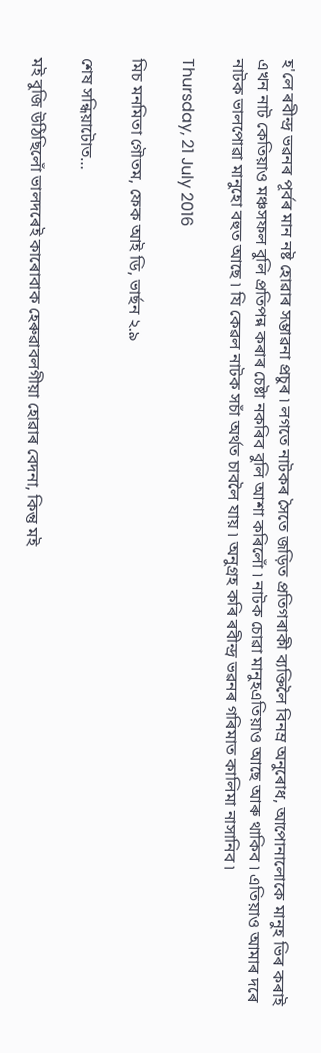হ'লে ৰবীন্দ্ৰ ভৱনৰ পূৰ্বৰ মান নষ্ট হোৱাৰ সম্ভাৱনা প্ৰচুৰ ৷ লগতে নাটকৰ সৈতে জড়িত প্ৰতিগৰাকী ব্যক্তিলৈ বিনম্ৰ অনুৰোধ, আপোনালোকে মানুহ ভিৰ কৰাই এখন নাট কেতিয়াও মঞ্চসফল বুলি প্ৰতিপন্ন কৰাৰ চেষ্টা নকৰিব বুলি আশা কৰিলোঁ ৷ নাটক চোৱা মানুহএতিয়াও আছে আৰু থাকিব ৷ এতিয়াও আমাৰ দৰে নাটক ভালপোৱা মানুহো বহুত আছে ৷ যি কেৱল নাটক সচাঁ অৰ্থত চাবলৈ যায় ৷ অনুগ্ৰহ কৰি ৰবীন্দ্ৰ ভৱনৰ গৰিমাত কালিমা নাসানিব ৷

Thursday, 21 July 2016

মিচ মনমিতা গৌতম, ফেক আই ডি, ভাৰ্ছন ২.৯

শেষ সন্ধিয়াটোত…

মই বুজি উঠিছিলোঁ ভালদৰেই কাৰোবাক হেৰুৱাবলগীয়া হোৱাৰ বেদনা, কিন্তু মই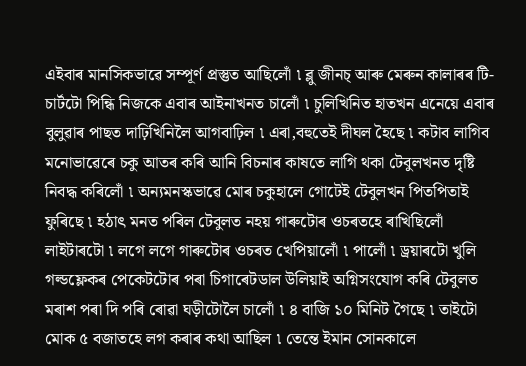এইবাৰ মানসিকভাৱে সম্পূৰ্ণ প্ৰস্তুত আছিলোঁ ৷ ব্লু জীনচ্ আৰু মেৰুন কালাৰৰ টি-চাৰ্টটো পিন্ধি নিজকে এবাৰ আইনাখনত চালোঁ ৷ চুলিখিনিত হাতখন এনেয়ে এবাৰ  বুলুৱাৰ পাছত দাঢ়িখিনিলৈ আগবাঢ়িল ৷ এৰা,বহুতেই দীঘল হৈছে ৷ কটাব লাগিব মনোভাৱেৰে চকু আতৰ কৰি আনি বিচনাৰ কাষতে লাগি থকা টেবুলখনত দৃষ্টি নিবদ্ধ কৰিলোঁ ৷ অন্যমনস্কভাৱে মোৰ চকুহালে গোটেই টেবুলখন পিতপিতাই ফুৰিছে ৷ হঠাৎ মনত পৰিল টেবুলত নহয় গাৰুটোৰ ওচৰতহে ৰাখিছিলোঁ লাইটাৰটো ৷ লগে লগে গাৰুটোৰ ওচৰত খেপিয়ালোঁ ৷ পালোঁ ৷ ড্ৰয়াৰটো খুলি গল্ডফ্লেকৰ পেকেটটোৰ পৰা চিগাৰেটডাল উলিয়াই অগ্নিসংযোগ কৰি টেবুলত মৰাশ পৰা দি পৰি ৰোৱা ঘড়ীটোলৈ চালোঁ ৷ ৪ বাজি ১০ মিনিট গৈছে ৷ তাইটো মোক ৫ বজাতহে লগ কৰাৰ কথা আছিল ৷ তেন্তে ইমান সোনকালে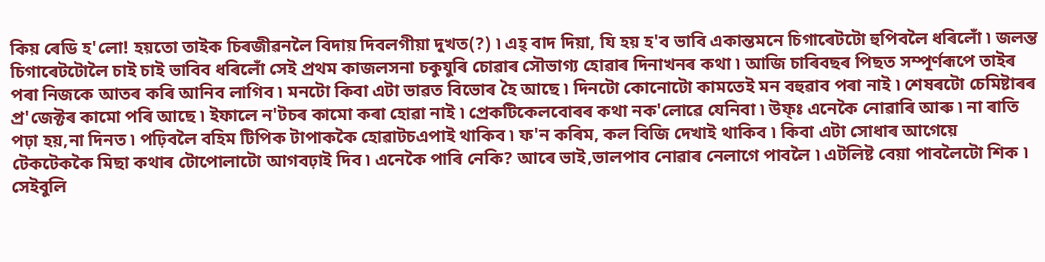কিয় ৰেডি হ'লো! হয়তো তাইক চিৰজীৱনলৈ বিদায় দিবলগীয়া দুখত(?) ৷ এহ্ বাদ দিয়া, যি হয় হ'ব ভাবি একান্তমনে চিগাৰেটটো হুপিবলৈ ধৰিলোঁ ৷ জলন্ত চিগাৰেটটোলৈ চাই চাই ভাবিব ধৰিলোঁ সেই প্ৰথম কাজলসনা চকুযুৰি চোৱাৰ সৌভাগ্য হোৱাৰ দিনাখনৰ কথা ৷ আজি চাৰিবছৰ পিছত সম্পূৰ্ণৰূপে তাইৰ পৰা নিজকে আতৰ কৰি আনিব লাগিব ৷ মনটো কিবা এটা ভাৱত বিভোৰ হৈ আছে ৷ দিনটো কোনোটো কামতেই মন বহুৱাব পৰা নাই ৷ শেষৰটো চেমিষ্টাৰৰ প্ৰ'জেক্টৰ কামো পৰি আছে ৷ ইফালে ন'টচৰ কামো কৰা হোৱা নাই ৷ প্ৰেকটিকেলবোৰৰ কথা নক'লোৱে যেনিবা ৷ উফ্ঃ এনেকৈ নোৱাৰি আৰু ৷ না ৰাতি পঢ়া হয়,না দিনত ৷ পঢ়িবলৈ বহিম টিপিক টাপাককৈ হোৱাটচএপাই থাকিব ৷ ফ'ন কৰিম, কল বিজি দেখাই থাকিব ৷ কিবা এটা সোধাৰ আগেয়ে টেকটেককৈ মিছা কথাৰ টোপোলাটো আগবঢ়াই দিব ৷ এনেকৈ পাৰি নেকি? আৰে ভাই,ভালপাব নোৱাৰ নেলাগে পাবলৈ ৷ এটলিষ্ট বেয়া পাবলৈটো শিক ৷ সেইবুলি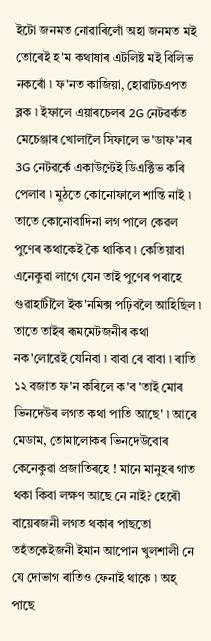ইটো জনমত নোৱাৰিলোঁ অহা জনমত মই তোৰেই হ'ম কথাষাৰ এটলিষ্ট মই বিলিভ নকৰোঁ ৷ ফ'নত কাজিয়া, হোৱাটচএপত ব্লক ৷ ইফালে এয়াৰচেলৰ 2G নেটৱৰ্কত মেচেঞ্জাৰ খোলালৈ সিফালে ভ'ডাফ'নৰ 3G নেটৱৰ্কে একাউণ্টেই ডিএক্টিভ কৰি পেলাব ৷ মুঠতে কোনোফালে শান্তি নাই ৷ তাতে কোনোবাদিনা লগ পালে কেৱল পুণেৰ কথাকেই কৈ থাকিব ৷ কেতিয়াবা এনেকুৱা লাগে যেন তাই পুণেৰ পৰাহে গুৱাহাটীলৈ ইক'নমিক্স পঢ়িবলৈ আহিছিল ৷ তাতে তাইৰ ৰূমমেটজনীৰ কথা নক'লোৱেই যেনিবা ৷ বাবা ৰে বাবা ৷ ৰাতি ১২ বজাত ফ'ন কৰিলে ক'ব 'তাই মোৰ ভিনদেউৰ লগত কথা পাতি আছে' ৷ আৰে মেডাম, তোমালোকৰ ভিনদেউবোৰ কেনেকুৱা প্ৰজাতিৰহে ! মানে মানুহৰ গাত থকা কিবা লক্ষণ আছে নে নাই? হেৰৌ বায়েৰজনী লগত থকাৰ পাছতো তহঁতকেইজনী ইমান আপোন খুলশালী নে যে দোভাগ ৰাতিও ফেনাই থাকে ৷ অহ্
পাছে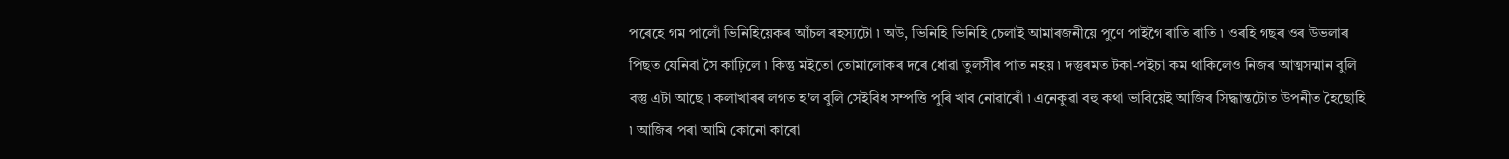পৰেহে গম পালোঁ ভিনিহিয়েকৰ আঁচল ৰহস্যটো ৷ অউ, ভিনিহি ভিনিহি চেলাই আমাৰজনীয়ে পুণে পাইগৈ ৰাতি ৰাতি ৷ ওৰহি গছৰ ওৰ উভলাৰ পিছত যেনিবা সৈ কাঢ়িলে ৷ কিন্তু মইতো তোমালোকৰ দৰে ধোৱা তুলসীৰ পাত নহয় ৷ দস্তুৰমত টকা-পইচা কম থাকিলেও নিজৰ আত্মসন্মান বুলি বস্তু এটা আছে ৷ কলাখাৰৰ লগত হ'ল বুলি সেইবিধ সম্পত্তি পুৰি খাব নোৱাৰোঁ ৷ এনেকুৱা বহু কথা ভাবিয়েই আজিৰ সিদ্ধান্তটোত উপনীত হৈছোহি ৷ আজিৰ পৰা আমি কোনো কাৰো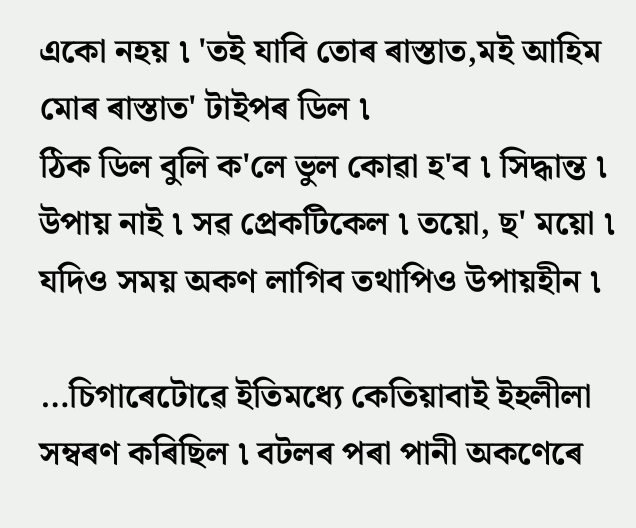একো নহয় ৷ 'তই যাবি তোৰ ৰাস্তাত,মই আহিম মোৰ ৰাস্তাত' টাইপৰ ডিল ৷
ঠিক ডিল বুলি ক'লে ভুল কোৱা হ'ব ৷ সিদ্ধান্ত ৷ উপায় নাই ৷ সৱ প্ৰেকটিকেল ৷ তয়ো, ছ' ময়ো ৷ যদিও সময় অকণ লাগিব তথাপিও উপায়হীন ৷

…চিগাৰেটোৱে ইতিমধ্যে কেতিয়াবাই ইহলীলা সম্বৰণ কৰিছিল ৷ বটলৰ পৰা পানী অকণেৰে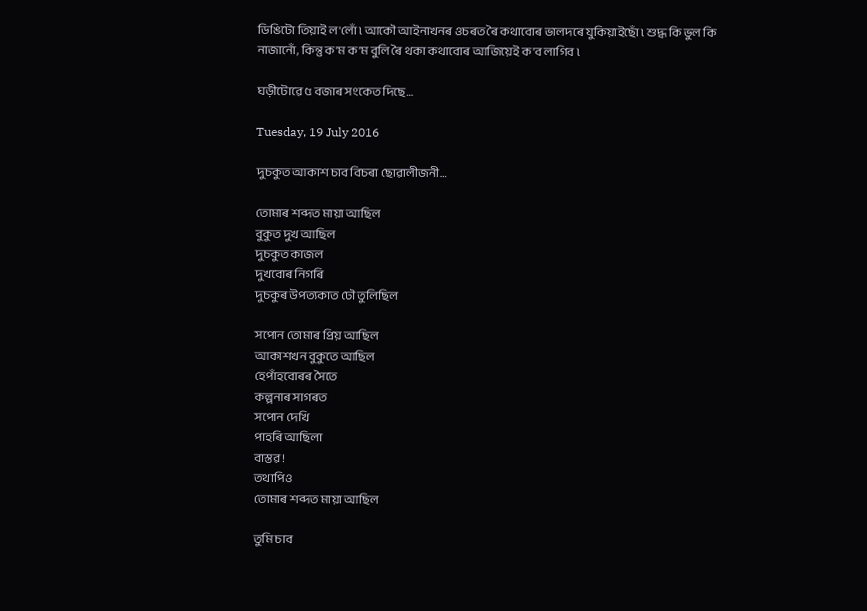ডিঙিটো তিয়াই ল'লোঁ ৷ আকৌ আইনাখনৰ ওচৰত ৰৈ কথাবোৰ ভালদৰে যুকিয়াইছোঁ ৷ শুদ্ধ কি ভুল কি নাজানোঁ, কিন্তু ক'ম ক'ম বুলি ৰৈ থকা কথাবোৰ আজিয়েই ক'ব লাগিব ৷

ঘড়ীটোৱে ৫ বজাৰ সংকেত দিছে…

Tuesday, 19 July 2016

দুচকুত আকাশ চাব বিচৰা ছোৱালীজনী…

তোমাৰ শব্দত মায়া আছিল
বুকুত দুখ আছিল
দুচকুত কাজল
দুখবোৰ নিগৰি
দুচকুৰ উপত্যকাত ঢৌ তুলিছিল

সপোন তোমাৰ প্ৰিয় আছিল
আকাশখন বুকুতে আছিল
হেপাঁহবোৰৰ সৈতে
কল্পনাৰ সাগৰত
সপোন দেখি
পাহৰি আছিলা
বাস্তৱ !
তথাপিও
তোমাৰ শব্দত মায়া আছিল

তুমি চাব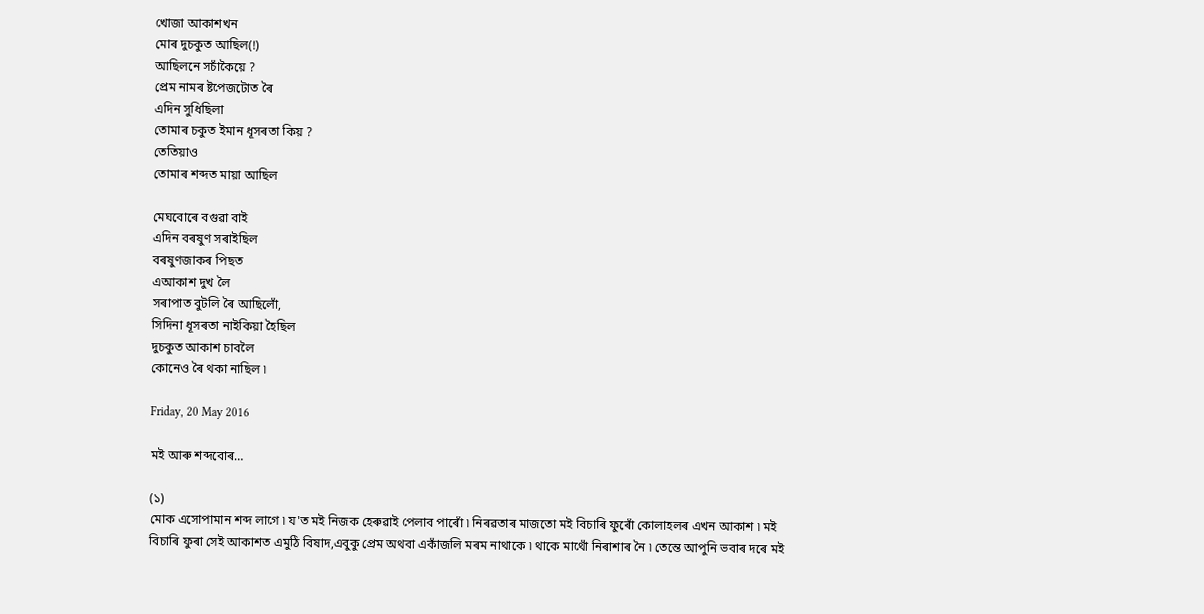খোজা আকাশখন
মোৰ দুচকুত আছিল(!)
আছিলনে সচাঁকৈয়ে ?
প্ৰেম নামৰ ষ্টপেজটোত ৰৈ
এদিন সুধিছিলা
তোমাৰ চকুত ইমান ধূসৰতা কিয় ?
তেতিয়াও
তোমাৰ শব্দত মায়া আছিল

মেঘবোৰে বগুৱা বাই
এদিন বৰষুণ সৰাইছিল
বৰষুণজাকৰ পিছত
এআকাশ দুখ লৈ
সৰাপাত বুটলি ৰৈ আছিলোঁ,
সিদিনা ধূসৰতা নাইকিয়া হৈছিল
দুচকুত আকাশ চাবলৈ
কোনেও ৰৈ থকা নাছিল ৷

Friday, 20 May 2016

মই আৰু শব্দবোৰ…

(১)
মোক এসোপামান শব্দ লাগে ৷ য'ত মই নিজক হেৰুৱাই পেলাব পাৰোঁ ৷ নিৰৱতাৰ মাজতো মই বিচাৰি ফুৰোঁ কোলাহলৰ এখন আকাশ ৷ মই বিচাৰি ফুৰা সেই আকাশত এমুঠি বিষাদ,এবুকু প্ৰেম অথবা একাঁজলি মৰম নাথাকে ৷ থাকে মাথোঁ নিৰাশাৰ নৈ ৷ তেন্তে আপুনি ভবাৰ দৰে মই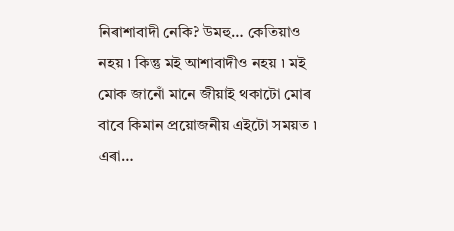নিৰাশাবাদী নেকি? উমহু… কেতিয়াও নহয় ৷ কিন্তু মই আশাবাদীও নহয় ৷ মই মোক জানোঁ মানে জীয়াই থকাটো মোৰ বাবে কিমান প্ৰয়োজনীয় এইটো সময়ত ৷ এৰা…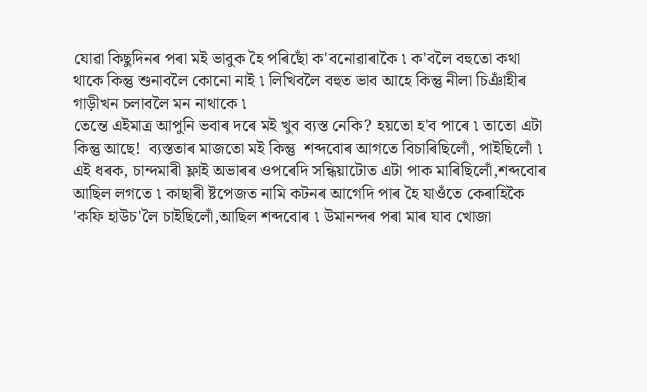যোৱা কিছুদিনৰ পৰা মই ভাবুক হৈ পৰিছোঁ ক'বনোৱাৰাকৈ ৷ ক'বলৈ বহুতো কথা থাকে কিন্তু শুনাবলৈ কোনো নাই ৷ লিখিবলৈ বহুত ভাব আহে কিন্তু নীলা চিঞাঁহীৰ গাড়ীখন চলাবলৈ মন নাথাকে ৷
তেন্তে এইমাত্ৰ আপুনি ভবাৰ দৰে মই খুব ব্যস্ত নেকি? হয়তো হ'ব পাৰে ৷ তাতো এটা কিন্তু আছে!  ব্যস্ততাৰ মাজতো মই কিন্তু  শব্দবোৰ আগতে বিচাৰিছিলোঁ, পাইছিলোঁ ৷ এই ধৰক, চান্দমাৰী ফ্লাই অভাৰৰ ওপৰেদি সন্ধিয়াটোত এটা পাক মাৰিছিলোঁ,শব্দবোৰ আছিল লগতে ৷ কাছাৰী ষ্টপেজত নামি কটনৰ আগেদি পাৰ হৈ যাওঁতে কেৰাহিকৈ 'কফি হাউচ'লৈ চাইছিলোঁ,আছিল শব্দবোৰ ৷ উমানন্দৰ পৰা মাৰ যাব খোজা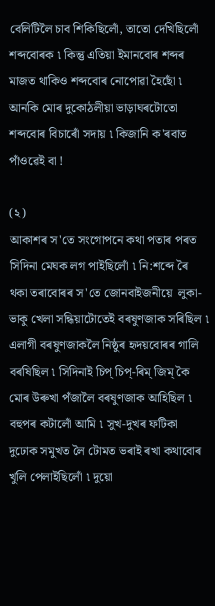বেলিটিলৈ চাব শিকিছিলোঁ, তাতো দেখিছিলোঁ শব্দবোৰক ৷ কিন্তু এতিয়া ইমানবোৰ শব্দৰ মাজত থাকিও শব্দবোৰ নোপোৱা হৈছোঁ ৷
আনকি মোৰ দুকোঠলীয়া ভাড়াঘৰটোতো শব্দবোৰ বিচাৰোঁ সদায় ৷ কিজানি ক'ৰবাত পাঁওৱেই বা !

(২)
আকাশৰ স'তে সংগোপনে কথা পতাৰ পৰত সিদিনা মেঘক লগ পাইছিলোঁ ৷ নি:শব্দে ৰৈ থকা তৰাবোৰৰ স'তে জোনবাইজনীয়ে  লুকা-ভাকু খেলা সন্ধিয়াটোতেই বৰষুণজাক সৰিছিল ৷ এলাগী বৰষুণজাকলৈ নিষ্ঠুৰ হৃদয়বোৰৰ গালি বৰষিছিল ৷ সিদিনাই চিপ্ চিপ্-ৰিম্ জিম্ কৈ মোৰ উৰুখা পঁজালৈ বৰষুণজাক আহিছিল ৷ বহুপৰ কটালোঁ আমি ৷ সুখ-দুখৰ ফটিকা দুঢোক সমুখত লৈ টোমত ভৰাই ৰখা কথাবোৰ খুলি পেলাইছিলোঁ ৷ দুয়ো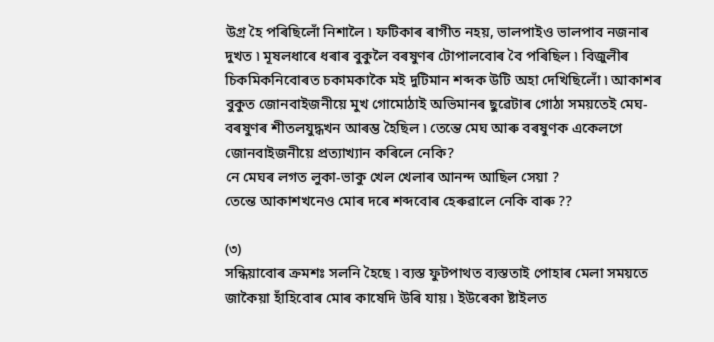উগ্ৰ হৈ পৰিছিলোঁ নিশালৈ ৷ ফটিকাৰ ৰাগীত নহয়, ভালপাইও ভালপাব নজনাৰ দুখত ৷ মূষলধাৰে ধৰাৰ বুকুলৈ বৰষুণৰ টোপালবোৰ বৈ পৰিছিল ৷ বিজুলীৰ চিকমিকনিবোৰত চকামকাকৈ মই দুটিমান শব্দক উটি অহা দেখিছিলোঁ ৷ আকাশৰ বুকুত জোনবাইজনীয়ে মুখ গোমোঠাই অভিমানৰ ছুৱেটাৰ গোঠা সময়তেই মেঘ-বৰষুণৰ শীতলযুদ্ধখন আৰম্ভ হৈছিল ৷ তেন্তে মেঘ আৰু বৰষুণক একেলগে জোনবাইজনীয়ে প্ৰত্যাখ্যান কৰিলে নেকি?
নে মেঘৰ লগত লুকা-ভাকু খেল খেলাৰ আনন্দ আছিল সেয়া ?
তেন্তে আকাশখনেও মোৰ দৰে শব্দবোৰ হেৰুৱালে নেকি বাৰু ??

(৩)
সন্ধিয়াবোৰ ক্ৰমশঃ সলনি হৈছে ৷ ব্যস্ত ফুটপাথত ব্যস্ততাই পোহাৰ মেলা সময়তে জাকৈয়া হাঁহিবোৰ মোৰ কাষেদি উৰি যায় ৷ ইউৰেকা ষ্টাইলত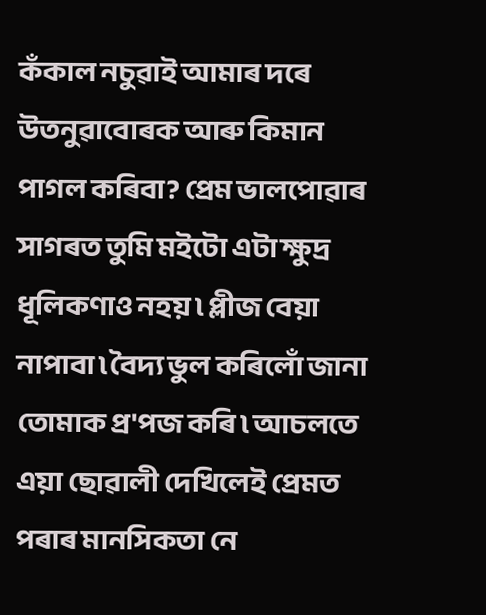কঁকাল নচুৱাই আমাৰ দৰে উতনুৱাবোৰক আৰু কিমান পাগল কৰিবা? প্ৰেম ভালপোৱাৰ সাগৰত তুমি মইটো এটা ক্ষুদ্ৰ ধূলিকণাও নহয় ৷ প্লীজ বেয়া নাপাবা ৷ বৈদ্য ভুল কৰিলোঁ জানা তোমাক প্ৰ'পজ কৰি ৷ আচলতে এয়া ছোৱালী দেখিলেই প্ৰেমত পৰাৰ মানসিকতা নে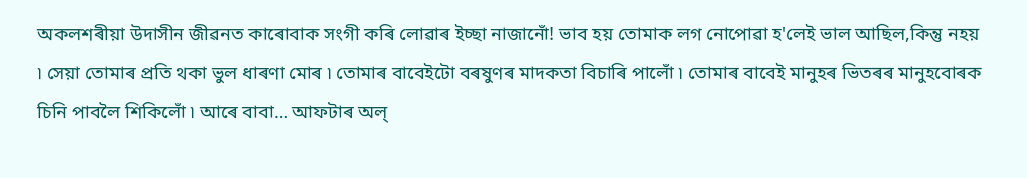অকলশৰীয়া উদাসীন জীৱনত কাৰোবাক সংগী কৰি লোৱাৰ ইচ্ছা নাজানোঁ! ভাব হয় তোমাক লগ নোপোৱা হ'লেই ভাল আছিল,কিন্তু নহয় ৷ সেয়া তোমাৰ প্ৰতি থকা ভুল ধাৰণা মোৰ ৷ তোমাৰ বাবেইটো বৰষুণৰ মাদকতা বিচাৰি পালোঁ ৷ তোমাৰ বাবেই মানুহৰ ভিতৰৰ মানুহবোৰক চিনি পাবলৈ শিকিলোঁ ৷ আৰে বাবা… আফটাৰ অল্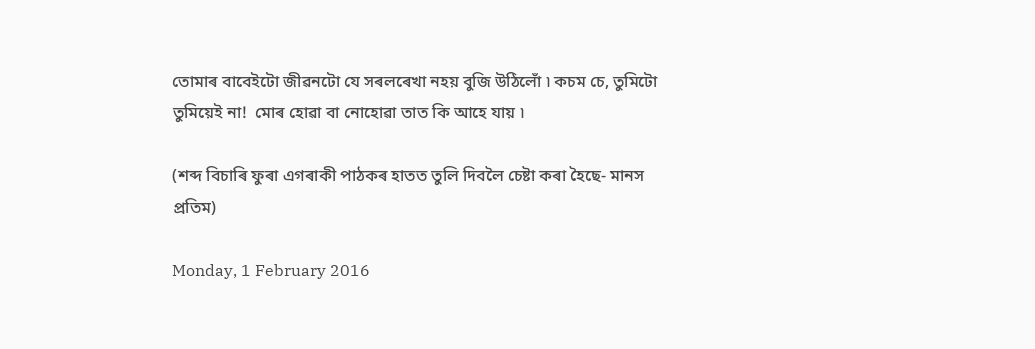তোমাৰ বাবেইটো জীৱনটো যে সৰলৰেখা নহয় বুজি উঠিলোঁ ৷ কচম চে, তুমিটো তুমিয়েই না!  মোৰ হোৱা বা নোহোৱা তাত কি আহে যায় ৷

(শব্দ বিচাৰি ফুৰা এগৰাকী পাঠকৰ হাতত তুলি দিবলৈ চেষ্টা কৰা হৈছে- মানস প্ৰতিম)

Monday, 1 February 2016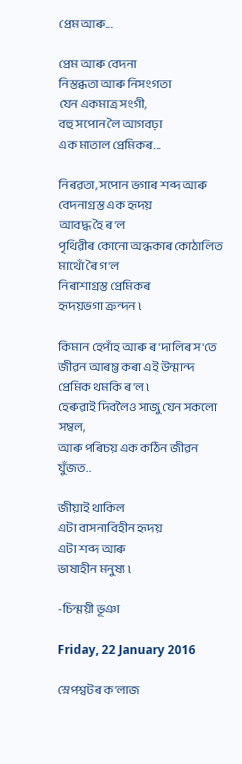প্ৰেম আৰু...

প্ৰেম আৰু বেদনা
নিস্তব্ধতা আৰু নিসংগতা
যেন একমাত্ৰ সংগী,
বহু সপোন লৈ আগবঢ়া
এক মাতাল প্ৰেমিকৰ...

নিৰৱতা, সপোন ভগাৰ শব্দ আৰু
বেদনাগ্ৰস্ত এক হৃদয়
আবদ্ধ হৈ ৰ'ল
পৃথিৱীৰ কোনো অন্ধকাৰ কোঠালিত
মাথোঁ ৰৈ গ'ল
নিৰাশাগ্ৰস্ত প্ৰেমিকৰ
হৃদয়ভগা ক্ৰন্দন ৷

কিমান হেপাঁহ আৰু ৰ'দালিৰ স'তে জীৱন আৰম্ভ কৰা এই উন্মান্দ প্ৰেমিক থমকি ৰ'ল ৷
হেৰুৱাই দিবলৈও সাজু যেন সকলো সম্বল,
আৰু পৰিচয় এক কঠিন জীৱন যুঁজত..

জীয়াই থাকিল
এটা বাসনাবিহীন হৃদয়
এটা শব্দ আৰু
ভাষাহীন মনুষ্য ৷

-চিন্ময়ী ভূঞা

Friday, 22 January 2016

স্নেপশ্বটৰ ক'লাজ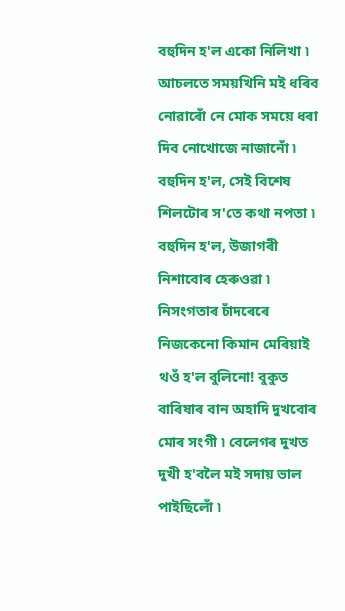বহুদিন হ'ল একো নিলিখা ৷ আচলতে সময়খিনি মই ধৰিব নোৱাৰোঁ নে মোক সময়ে ধৰা দিব নোখোজে নাজানোঁ ৷ বহুদিন হ'ল, সেই বিশেষ শিলটোৰ স'তে কথা নপতা ৷ বহুদিন হ'ল, উজাগৰী নিশাবোৰ হেৰুওৱা ৷ নিসংগতাৰ চাঁদৰেৰে নিজকেনো কিমান মেৰিয়াই থওঁ হ'ল বুলিনো! বুকুত বাৰিষাৰ বান অহাদি দুখবোৰ মোৰ সংগী ৷ বেলেগৰ দুখত দুখী হ'বলৈ মই সদায় ভাল পাইছিলোঁ ৷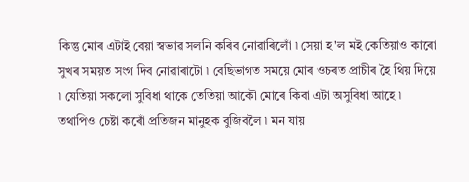কিন্তু মোৰ এটাই বেয়া স্বভাৱ সলনি কৰিব নোৱাৰিলোঁ ৷ সেয়া হ'ল মই কেতিয়াও কাৰো সুখৰ সময়ত সংগ দিব নোৱাৰাটো ৷ বেছিভাগত সময়ে মোৰ ওচৰত প্ৰাচীৰ হৈ থিয় দিয়ে ৷ যেতিয়া সকলো সুবিধা থাকে তেতিয়া আকৌ মোৰে কিবা এটা অসুবিধা আহে ৷ তথাপিও চেষ্টা কৰোঁ প্ৰতিজন মানুহক বুজিবলৈ ৷ মন যায়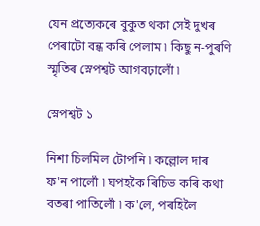যেন প্ৰত্যেকৰে বুকুত থকা সেই দুখৰ পেৰাটো বন্ধ কৰি পেলাম ৷ কিছু ন-পুৰণি স্মৃতিৰ স্নেপশ্বট আগবঢ়ালোঁ ৷

স্নেপশ্বট ১

নিশা চিলমিল টোপনি ৷ কল্লোল দাৰ ফ'ন পালোঁ ৷ ঘপহকৈ ৰিচিভ কৰি কথা বতৰা পাতিলোঁ ৷ ক'লে, পৰহিলৈ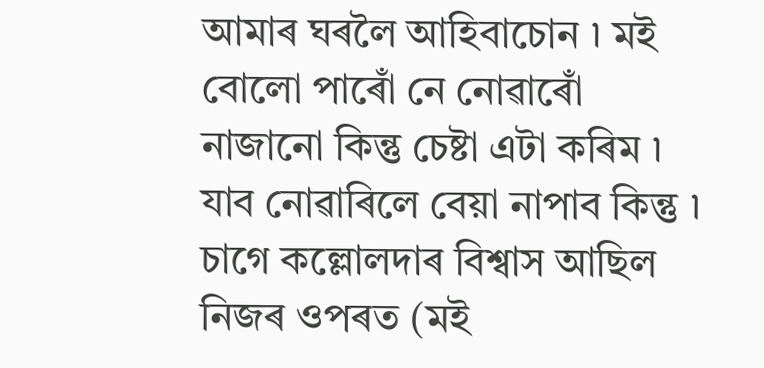আমাৰ ঘৰলৈ আহিবাচোন ৷ মই বোলো পাৰোঁ নে নোৱাৰোঁ নাজানো কিন্তু চেষ্টা এটা কৰিম ৷ যাব নোৱাৰিলে বেয়া নাপাব কিন্তু ৷ চাগে কল্লোলদাৰ বিশ্বাস আছিল নিজৰ ওপৰত (মই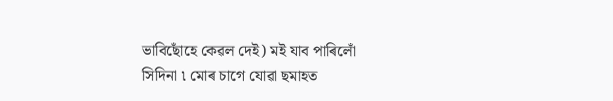ভাবিছোঁহে কেৱল দেই) মই যাব পাৰিলোঁ সিদিনা ৷ মোৰ চাগে যোৱা ছমাহত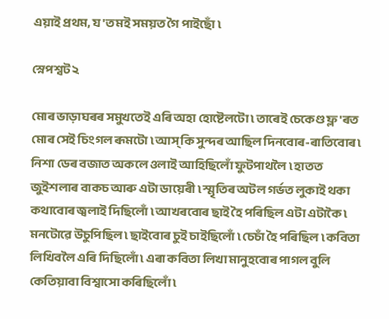এয়াই প্ৰথম, য'ত মই সময়ত গৈ পাইছোঁ ৷

স্নেপশ্বট ২

মোৰ ভাড়াঘৰৰ সমুখতেই এৰি অহা হোষ্টেলটো ৷ তাৰেই চেকেণ্ড ফ্ল'ৰত মোৰ সেই চিংগল ৰূমটো ৷ আস্ কি সুন্দৰ আছিল দিনবোৰ-ৰাতিবোৰ ৷ নিশা ডেৰ বজাত অকলে ওলাই আহিছিলোঁ ফুটপাথলৈ ৷ হাতত জুইশলাৰ বাকচ আৰু এটা ডায়েৰী ৷ স্মৃতিৰ অটল গৰ্ভত লুকাই থকা কথাবোৰ জ্বলাই দিছিলোঁ ৷ আখৰবোৰ ছাই হৈ পৰিছিল এটা এটাকৈ ৷ মনটোৱে উচুপিছিল ৷ ছাইবোৰ চুই চাইছিলোঁ ৷ চেচাঁ হৈ পৰিছিল ৷ কবিতা লিখিবলৈ এৰি দিছিলোঁ ৷ এৰা কবিতা লিখা মানুহবোৰ পাগল বুলি কেতিয়াবা বিশ্বাসো কৰিছিলোঁ ৷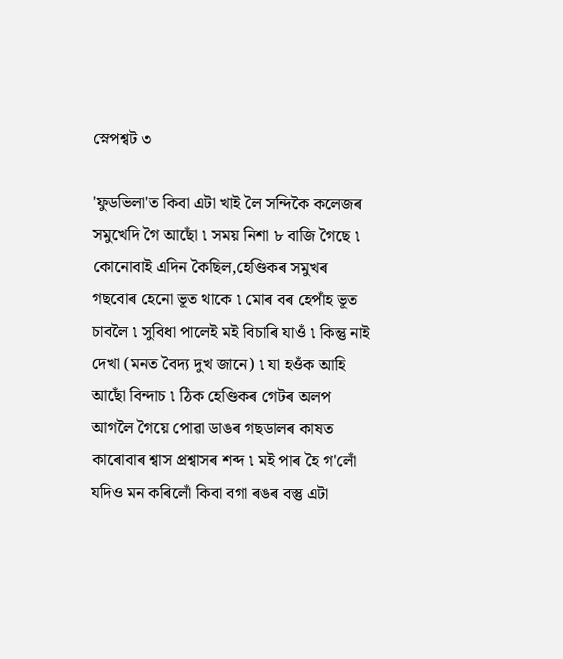স্নেপশ্বট ৩

'ফুডভিলা'ত কিবা এটা খাই লৈ সন্দিকৈ কলেজৰ সমুখেদি গৈ আছোঁ ৷ সময় নিশা ৮ বাজি গৈছে ৷ কোনোবাই এদিন কৈছিল,হেণ্ডিকৰ সমুখৰ গছবোৰ হেনো ভূত থাকে ৷ মোৰ বৰ হেপাঁহ ভূত চাবলৈ ৷ সুবিধা পালেই মই বিচাৰি যাওঁ ৷ কিন্তু নাই দেখা (মনত বৈদ্য দুখ জানে) ৷ যা হওঁক আহি আছোঁ বিন্দাচ ৷ ঠিক হেণ্ডিকৰ গেটৰ অলপ আগলৈ গৈয়ে পোৱা ডাঙৰ গছডালৰ কাষত কাৰোবাৰ শ্বাস প্ৰশ্বাসৰ শব্দ ৷ মই পাৰ হৈ গ'লোঁ যদিও মন কৰিলোঁ কিবা বগা ৰঙৰ বস্তু এটা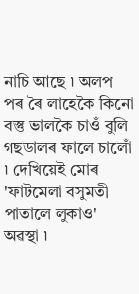নাচি আছে ৷ অলপ পৰ ৰৈ লাহেকৈ কিনো বস্তু ভালকৈ চাওঁ বুলি গছডালৰ ফালে চালোঁ ৷ দেখিয়েই মোৰ 'ফাটমেলা বসুমতী পাতালে লুকাও' অৱস্থা ৷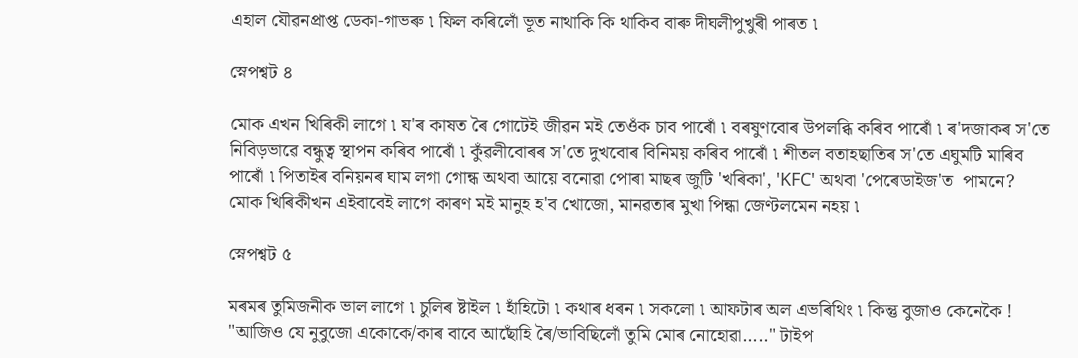এহাল যৌৱনপ্ৰাপ্ত ডেকা-গাভৰু ৷ ফিল কৰিলোঁ ভূত নাথাকি কি থাকিব বাৰু দীঘলীপুখুৰী পাৰত ৷

স্নেপশ্বট ৪

মোক এখন খিৰিকী লাগে ৷ য'ৰ কাষত ৰৈ গোটেই জীৱন মই তেওঁক চাব পাৰোঁ ৷ বৰষুণবোৰ উপলব্ধি কৰিব পাৰোঁ ৷ ৰ'দজাকৰ স'তে নিবিড়ভাৱে বন্ধুত্ব স্থাপন কৰিব পাৰোঁ ৷ কুঁৱলীবোৰৰ স'তে দুখবোৰ বিনিময় কৰিব পাৰোঁ ৷ শীতল বতাহছাতিৰ স'তে এঘুমটি মাৰিব পাৰোঁ ৷ পিতাইৰ বনিয়নৰ ঘাম লগা গোন্ধ অথবা আয়ে বনোৱা পোৰা মাছৰ জুটি 'খৰিকা', 'KFC' অথবা 'পেৰেডাইজ'ত  পামনে? মোক খিৰিকীখন এইবাবেই লাগে কাৰণ মই মানুহ হ'ব খোজো, মানৱতাৰ মুখা পিন্ধা জেণ্টলমেন নহয় ৷

স্নেপশ্বট ৫

মৰমৰ তুমিজনীক ভাল লাগে ৷ চুলিৰ ষ্টাইল ৷ হাঁহিটো ৷ কথাৰ ধৰন ৷ সকলো ৷ আফটাৰ অল এভৰিথিং ৷ কিন্তু বুজাও কেনেকৈ !
"আজিও যে নুবুজো একোকে/কাৰ বাবে আছোঁহি ৰৈ/ভাবিছিলোঁ তুমি মোৰ নোহোৱা....." টাইপ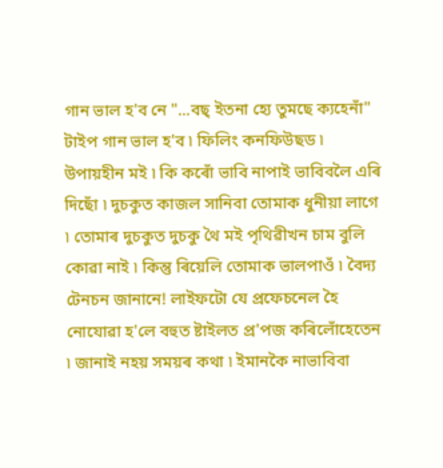গান ভাল হ'ব নে "...বছ্ ইতনা হ্যে তুমছে ক্যহেনাঁ" টাইপ গান ভাল হ'ব ৷ ফিলিং কনফিউছড ৷ উপায়হীন মই ৷ কি কৰোঁ ভাবি নাপাই ভাবিবলৈ এৰি দিছোঁ ৷ দুচকুত কাজল সানিবা তোমাক ধুনীয়া লাগে ৷ তোমাৰ দুচকুত দুচকু থৈ মই পৃথিৱীখন চাম বুলি কোৱা নাই ৷ কিন্তু ৰিয়েলি তোমাক ভালপাওঁ ৷ বৈদ্য টেনচন জানানে! লাইফটো যে প্ৰফেচনেল হৈ নোযোৱা হ'লে বহুত ষ্টাইলত প্ৰ'পজ কৰিলোঁহেতেন ৷ জানাই নহয় সময়ৰ কথা ৷ ইমানকৈ নাভাবিবা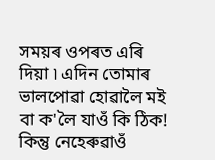সময়ৰ ওপৰত এৰি দিয়া ৷ এদিন তোমাৰ ভালপোৱা হোৱালৈ মই বা ক'লৈ যাওঁ কি ঠিক! কিন্তু নেহেৰুৱাওঁ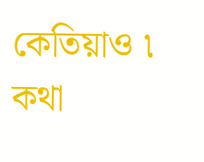কেতিয়াও ৷ কথা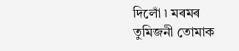দিলোঁ ৷ মৰমৰ তুমিজনী তোমাক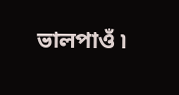ভালপাওঁ ৷